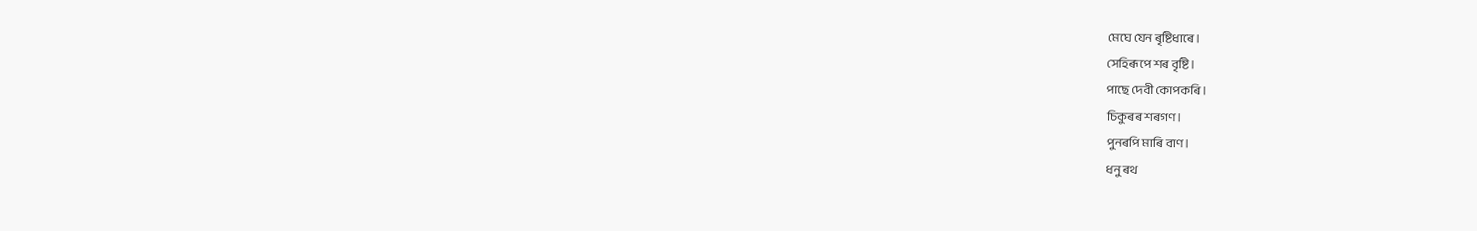মেঘে যেন ৰৃষ্টিধাৰে।
সেহিৰূপে শৰ বৃষ্টি।
পাছে দেবী কোপকৰি।
চিকুৰৰ শৰগণ।
পুনৰপি মাৰি বাণ।
ধনু ৰথ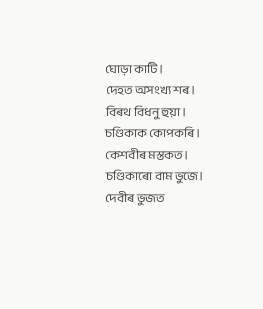ঘোড়া কাটি।
দেহত অসংখ্য শৰ।
বিৰথ বিধনু হুয়া।
চণ্ডিকাক কোপকৰি।
কেশবীৰ মস্তকত।
চণ্ডিকাৰো বাম ভুজে।
দেবীৰ ভুজত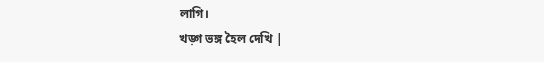লাগি।
খড়্গ ভঙ্গ হৈল দেখি |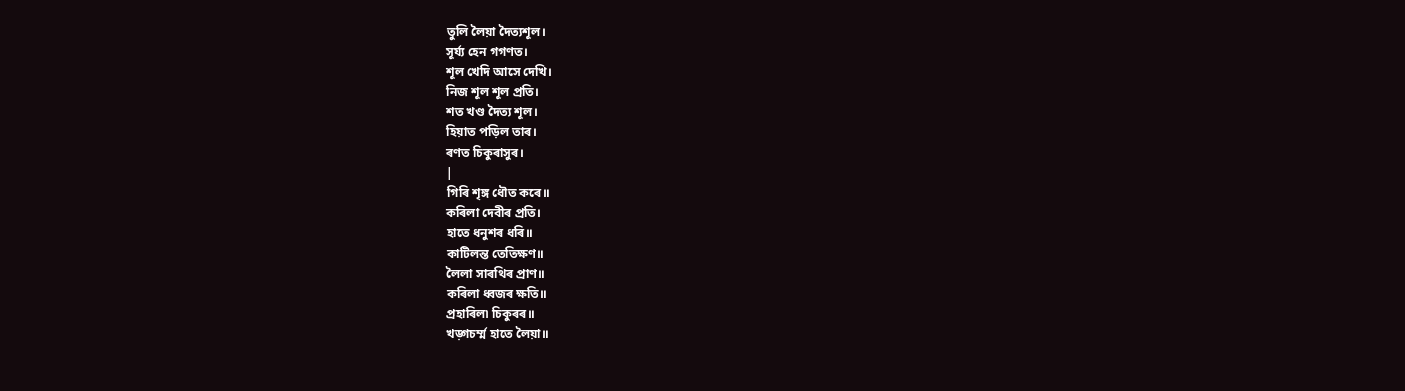তুলি লৈয়া দৈত্যশূল।
সূৰ্য্য হেন গগণত।
শূল খেদি আসে দেখি।
নিজ শূল শূল প্ৰতি।
শত খণ্ড দৈত্য শূল।
হিয়াত পড়িল তাৰ।
ৰণত চিকুৰাসুৰ।
|
গিৰি শৃঙ্গ ধৌত কৰে॥
কৰিলা দেবীৰ প্ৰতি।
হাতে ধনুশৰ ধৰি॥
কাটিলন্ত তেতিক্ষণ॥
লৈলা সাৰথিৰ প্ৰাণ॥
কৰিলা ধ্বজৰ ক্ষতি॥
প্ৰহাৰিল৷ চিকুৰৰ॥
খড়্গচৰ্ম্ম হাতে লৈয়া॥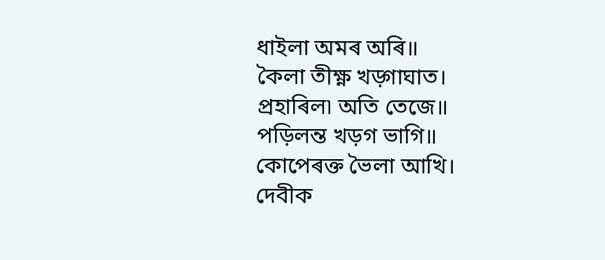ধাইলা অমৰ অৰি॥
কৈলা তীক্ষ্ণ খড়্গাঘাত।
প্ৰহাৰিল৷ অতি তেজে॥
পড়িলন্ত খড়গ ভাগি॥
কোপেৰক্ত ভৈলা আখি।
দেবীক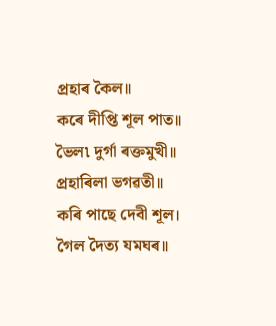প্ৰহাৰ কৈল॥
কৰে দীপ্তি শূল পাত॥
ভৈল৷ দুৰ্গা ৰক্তমুখী॥
প্ৰহাৰিলা ভগৱতী॥
কৰি পাছে দেবী শূল।
গৈল দৈত্য যমঘৰ॥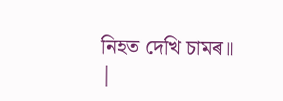নিহত দেখি চামৰ॥
|